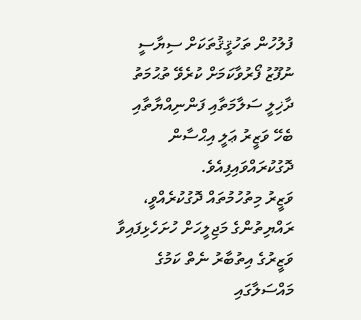ފުލުހުން ތަހުޤީޤުތަކަށް ސިޔާސީ ނުފޫޒު ފޯރުވާކަމަށް ކުރެވޭ ތުޙުމަތު ދާޚިލީ ސަލާމަތާއި ފަންނިއްޔާތާއި ބެހޭ ވަޒީރު ޢަލީ އިޙްސާން ދޮގުކުރައްވައިފިއެވެ.
ވަޒީރު މިތުހުމުތައް ދޮގުކުރެއްވީ، ރައްޔިތުންގެ މަޖިލީހަށް ހުށަހެޅިފައިވާ ވަޒީރުގެ އިތުބާރު ނެތް ކަމުގެ މައްސަލާގައި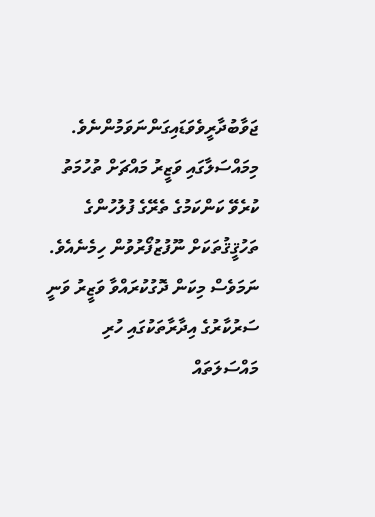ޖަވާބުދާރީވެވަޑައިގަންނަވަމުންނެވެ.
މިމައްސަލާގައި ވަޒީރު މައްޗަށް ތުހުމަތު ކުރެވޭ ކަންކަމުގެ ތެރޭގެ ފުލުހުންގެ ތަހުޤީޤުތަކަށް ނޫފުޒުފޯރުވުން ހިމެނެއެވެ. ނަމަވެސް މިކަން ދޮގުކުރައްވާ ވަޒީރު ވަނީ ސަރުކާރުގެ އިދާރާތަކުގައި ހުރި މައްސަލަތައް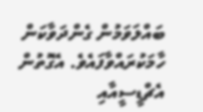ބައްލަވަމުން ގެންދަވާކަން ހާމަކުރައްވާފައެވެ. އެގޮތުން އެޗްޑީސީއާއި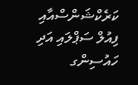ކަރެކްޝަންސްއާއި ފިއުލް ސަޕްލައި އަދި ހައުސިންގ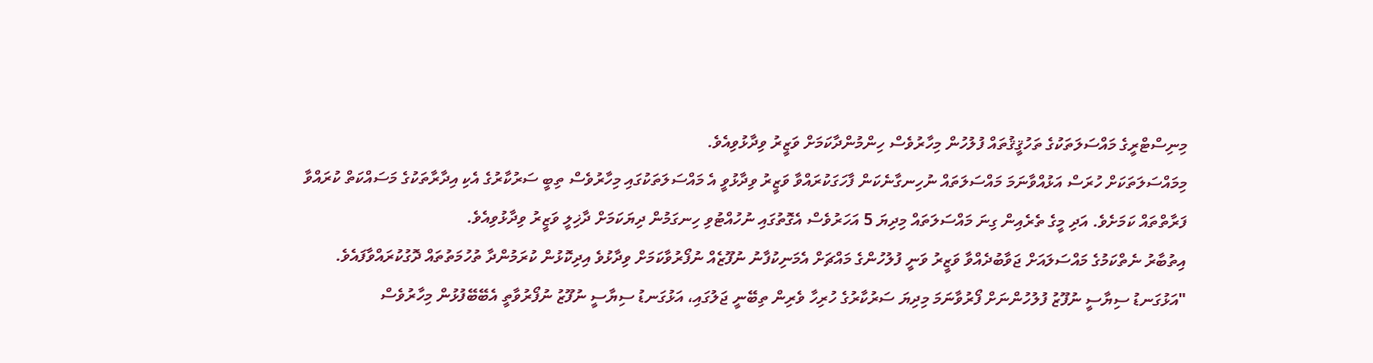މިނިސްޓްރީގެ މައްސަލަތަކުގެ ތަހުޤީޤުތައް ފުލުހުން މިހާރުވެސް ހިންމުންދާކަމަށް ވަޒީރު ވިދާޅުވިއެވެ.
މިމައްސަލަތަކަށް ހުރަސް އަޅުއްވާނަމަ މައްސަލަތައް ނުހިނގާނެކަން ފާހަގަކުރައްވާ ވަޒީރު ވިދާޅުވީ އެ މައްސަލަތަކުގައި މިހާރުވެސް ތިބީ ސަރުކާރުގެ އެކި އިދާރާތަކުގެ މަސައްކަތް ކުރައްވާ ފަރާތްތައް ކަމަށެވެ. އަދި މީގެ ތެރެއިން ގިނަ މައްސަލަތައް މިދިޔަ 5 އަހަރުވެސް އެގޮތުގައި ނުހުއްޓުވި ހިނގަމުން ދިޔަކަމަށް ދާޚިލީ ވަޒީރު ވިދާޅުވިއެވެ.
އިތުބާރު ނެތްކަމުގެ މައްސަލައަށް ޖަވާބުދެއްވާ ވަޒީރު ވަނީ ފުލުހުންގެ މައްޗަށް އެމަނިކުފާނު ނުފޫޒެއް ނުފޯރުވާކަމަށް ވިދާޅުވެ އިދިކޮޅުން ކުރަމުންދާ ތުހުމަތުތައް ދޮގުކުރައްވާފައެވެ.
"އަޅުގަނޑު ސިޔާސީ ނުފޫޒު ފުލުހުންނަށް ފޯރުވާނަމަ މިދިޔަ ސަރުކާރުގެ ހުރިހާ ވެރިން ތިބޭނީ ޖަލުގައި، އަޅުގަނޑު ސިޔާސީ ނުފޫޒު ނުފޯރުވާތީ އެބޭބޭފުޅުން މިހާރުވެސް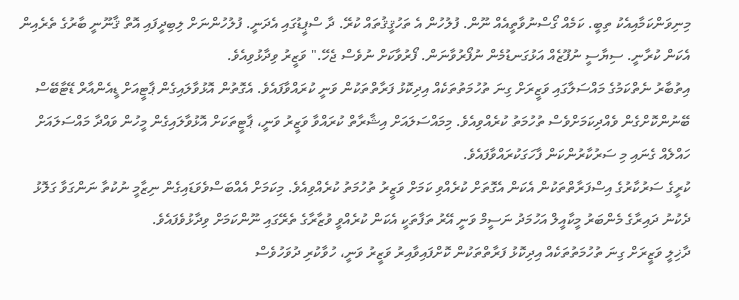މިނިވަންކަމާއިއެކު ތިބީ. ކަމެއް ގޯސްނުވާތީއެއް ނޫން. ފުލުހުން އެ ތަހުޤީޤުތައް ކުރޭ. ދާ ސްޕީޑުގައި އެދަނީ. ފުލުހުންނަށް ލިބިދީފައި އޮތް ޤާނޫނީ ބާރުގެ ތެރެއިން އެކަން ކުރާނީ. ސިޔާސީ ނުފޫޒެއް އަޅުގަނޑުމެން ނުފޯރުވާނަން. ފޯރުވާކަށް ނުވެސް ޖެހޭ." ވަޒީރު ވިދާޅުވިއެވެ.
އިތުބާރު ނެތްކަމުގެ މައްސަލާގައި ވަޒީރަށް ގިނަ ތުހުމަތުތަކެއް އިދިކޮޅު ފަރާތްތަކުން ވަނީ ކުރައްވާފައެވެ. އެގޮތުން އޮޅުވާލައިގެން ޕާޓީއަށް ޑީއެންއާރް ޑޭޓާބޭސް ބޭނުންކޮށްގެން ވެއްދިކަމަށްވެސް ތުހުމަތު ކުރެއްވިއެވެ. މިމައްސަލައަށް އިޝާރާތް ކުރައްވާ ވަޒީރު ވަނީ، ޕާޓީތަކަށް އޮޅުވާލައިގެން މީހުން ވައްދާ މައްސަލައަށް ހައްލެއް ގެނައި މި ސަރުކާރުންކަން ފާހަގަކުރައްވާފައެވެ.
ކުރީގެ ސަރުކާރުގެ އިސްފަރާތްތަކުން އެކަން އެގޮތަށް ކުރެއްވި ކަމަށް ވަޒީރު ތުހުމަތު ކުރެއްވިއެވެ. މިކަމަށް އެއްބަސްވެވަޑައިގެން ނިޒާމީ ނުކުތާ ނަންގަވާ ގަލޮޅު ދެކުނު ދައިރާގެ މެންބަރު މީކާއީލް އަހުމަދު ނަސީމް ވަނީ އޭރު ތަފާތަކީ އެކަން ކުރެއްވީ ވުޒާރާގެ ތެރޭގައި ނޫންކަމަށް ވިދާޅުވެފައެވެ.
ދާޚިލީ ވަޒީރަށް ގިނަ ތުހުމަތުތަކެއް އިދިކޮޅު ފަރާތްތަކުން ކޮށްފައިވާއިރު ވަޒީރު ވަނީ، ހުވާކުރި ދުވަހުވެސް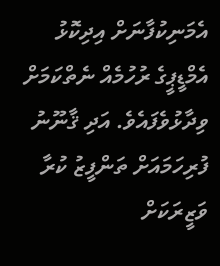އެމަނިކުފާނަށް އިދިކޮޅު އެމްޑީޕީގެ ރުހުމެއް ނެތްކަމަށް ވިދާޅުވެފައެވެ. އަދި ޤާނޫނު ފުރިހަމައަށް ތަންފީޒު ކުރާ ވަޒީރަކަށް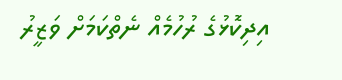އިދިކޮޅުގެ ރުހުމެއް ނެތްކަމަށް ވަޒީރު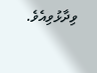ވިދާޅުވިއެވެ.